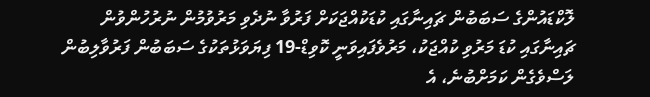ލޮކްޑައުންގެ ސަބަބުން ޗައިނާގައި ކުޑަކުއްޖަކަށް ފަރުވާ ނުދެވި މަރުވުމުން ނުރުހުންވުން
ޗައިނާގައި ކުޑަ މަރުވި ކުއްޖަކު، މަރުވެފައިވަނީ ކޮވިޑް-19 ފިޔަވަޅުތަކުގެ ސަބަބުން ފަރުވާލިބުން ލަސްވެގެން ކަމަށްބުނެ، އެ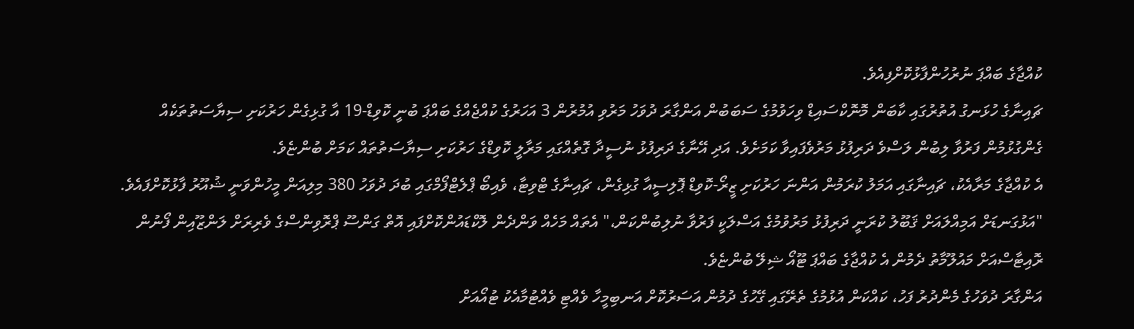ކުއްޖާގެ ބައްޕަ ނުރުހުންފާޅުކޮށްފިއެވެ.
ޗައިނާގެ ހުޅަނގު އުތުރުގައި ކާބަން މޮނޮކްސައިޑް ވިހަވުމުގެ ސަބަބުން އަންގާރަ ދުވަހު މަރުވި އުމުރުން 3 އަހަރުގެ ކުއްޖެއްގެ ބައްޕަ ބުނީ ކޮވިޑް-19 އާ ގުޅިގެން ހަރުކަށި ސިޔާސަތުތަކެއް ގެންގުޅުމުން ފަރުވާ ލިބުން ލަސްވެ ދަރިފުޅު މަރުވެފައިވާ ކަމަށެވެ. އަދި އޭނާގެ ދަރިފުޅު ނުސީދާ ގޮތެއްގައި މަރާލީ ކޮވިޑްގެ ހަރުކަށި ސިޔާސަތުތައް ކަމަށް ބުންޏެވެ.
އެ ކުއްޖާގެ މަރާއެކު، ޗައިނާގައި އަމަލު ކުރަމުން އަންނަ ހަރުކަށި ޒީރޯ-ކޮވިޑް ޕޮލިސީއާ ގުޅިގެން، ޗައިނާގެ ޓްވިޓާ، ވެއިބޯ ޕްލެޓްފޯމްގައި ބުދަ ދުވަހު 380 މިލިއަން މީހުންވަނީ ޝުއޫރު ފާޅުކޮށްފައެވެ.
"އަޅުގަނޑަށް އަމިއްލައަށް ޤަބޫލު ކުރަނީ ދަރިފުޅު މަރުވުމުގެ އަސްލަކީ ފަރުވާ ނުލިބުންކަން،" އެތައް މަހެއް ވަންދެން ލޮކްޑައުންކޮށްފައި އޮތް ގަންސޫ ޕްރޮވިންސްގެ ވެރިރަށް ލަންޒޫއިން ފޯނުން ރޮއިޓާސްއަށް މައުލޫމާތު ދެމުން އެ ކުއްޖާގެ ބައްޕަ ޓޫއޯ ޝިލޭ ބުންޏެވެ.
އަންގާރަ ދުވަހުގެ މެންދުރު ފަހު، ކައްކަން އުޅުމުގެ ތެރޭގައި ގޭހުގެ ދުމުން އަސަރުކޮށް އަނބިމީހާ ވެއްޓި ވެއްޓުމާއެކު ޓުއޯއަށް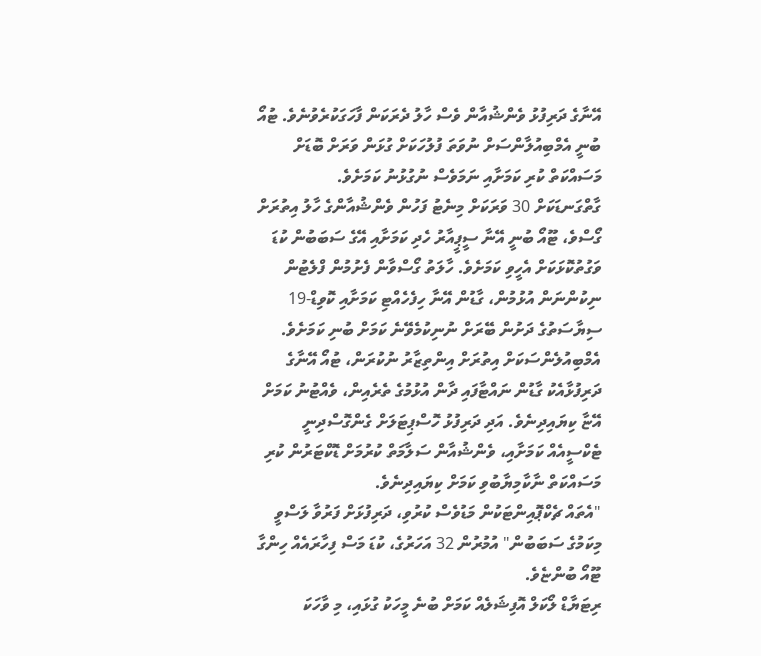އޭނާގެ ދަރިފުޅު ވެންޝުއާން ވެސް ހާލު ދެރަކަން ފާހަގަކުރެވުނެވެ. ޓުއޯ ބުނީ އެމްބިއުލާންސަށް ނުވަތަ ފުލުހަކަށް ގުޅަން ވަރަށް ބޮޑަށް މަސައްކަތް ކުރި ކަމަށާއި ނަމަވެސް ނުގުޅުނު ކަމަށެވެ.
ގާތްގަނޑަކަށް 30 ވަރަކަށް މިނެޓު ފަހުން ވެންޝުއާންގެ ހާލު އިތުރަށް ގޯސްވެ، ޓޫއޯ ބުނީ އޭނާ ސީޕީއާރު ހެދި ކަމަށާއި އޭގެ ސަބަބުން ކުޑަ ވަގުތުކޮޅަކަށް އެހީވި ކަމަށެވެ. ހާލަތު ގޯސްވާން ފެށުމުން ފްލެޓުން ނިކުންނަން އުޅުމުން، ގާޑުން އޭނާ ހިފެހެއްޓި ކަމަށާއި ކޮވިޑް-19 ސިޔާސަތުގެ ދަށުން ބޭރަށް ނުނިކުމެވޭނެ ކަމަށް ބުނި ކަމަށެވެ.
އެމްބިއުލެންސަކަށް އިތުރަށް އިންތިޒާރު ނުކުރަން، ޓުއޯ އޭނާގެ ދަރިފުޅާއެކު ގާޑުން ނައްޓާފައި ދާން އުޅުމުގެ ތެރެއިން، ވެއްޓުނު ކަމަށް އޭޏާ ކިޔައިދިނެވެ. އަދި ދަރިފުޅު ހޮސްޕިޓަލަށް ގެންގޮސްދިނީ ޓެކްސީއެއް ކަމަށާއި، ވެންޝުއާން ސަލާމަތް ކުރުމަށް ޑޮކްޓަރުން ކުރި މަސައްކަތް ނާކާމިޔާބުވި ކަމަށް ކިޔައިދިނެވެ.
"އެތައް ޗެކްޕޮއިންޓަކުން މަޑުވެސް ކުރުވި، ދަރިފުޅަށް ފަރުވާ ލަސްވީ މިކަމުގެ ސަބަބުން" އުމުރުން 32 އަހަރުގެ، ކުޑަ މަސް ފިހާރައެއް ހިންގާ ޓޫއޯ ބުންޏެވެ.
ރިޓަޔާޑް ލޯކަލް އޮފިޝަލެއް ކަމަށް ބުނެ މީހަކު ގުޅައި، މި ވާހަކަ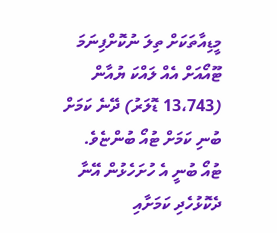މީޑިއާތަކަށް ތިލަ ނުކޮށްފިނަމަ ޓޫއޯއަށް އެއް ލައްކަ ޔުއާން (13،743 ޑޮލަރު) ދޭނެ ކަމަށް ބުނި ކަމަށް ޓުއޯ ބުންޏެވެ.
ޓުއޯ ބުނީ އެ ހުށަހެޅުން އޭނާ ދެކޮޅުހެދި ކަމަށާއި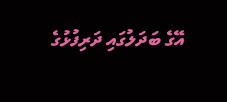އޭގެ ބަދަލުގައި ދަރިފުޅުގެ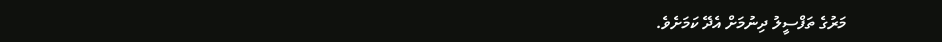މަރުގެ ތަފްސީލު ދިނުމަށް އެދޭ ކަމަށެވެ.